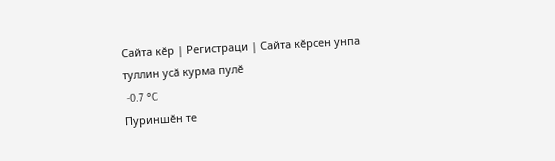Сайта кӗр | Регистраци | Сайта кӗрсен унпа туллин усӑ курма пулӗ
 -0.7 °C
Пуриншӗн те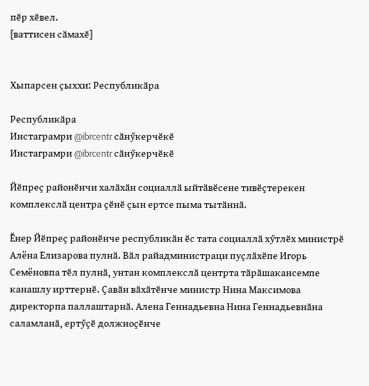пӗр хӗвел.
[ваттисен сӑмахӗ]


Хыпарсен ҫыххи: Республикӑра

Республикӑра
Инстаграмри @ibrcentr сӑнӳкерчӗкӗ
Инстаграмри @ibrcentr сӑнӳкерчӗкӗ

Йӗпреҫ районӗнчи халӑхӑн социаллӑ ыйтӑвӗсене тивӗҫтерекен комплекслӑ центра ҫӗнӗ ҫын ертсе пыма тытӑннӑ.

Ӗнер Йӗпреҫ районӗнче республикӑн ӗс тата социаллӑ хӳтлӗх министрӗ Алёна Елизарова пулнӑ. Вӑл райадминистраци пуҫлӑхӗпе Игорь Семёновпа тӗл пулнӑ, унтан комплекслӑ центрта тӑрӑшакансемпе канашлу ирттернӗ. Ҫавӑн вӑхӑтӗнче министр Нина Максимова директорпа паллаштарнӑ. Алена Геннадьевна Нина Геннадьевнӑна саламланӑ, ертӳҫӗ должноҫӗнче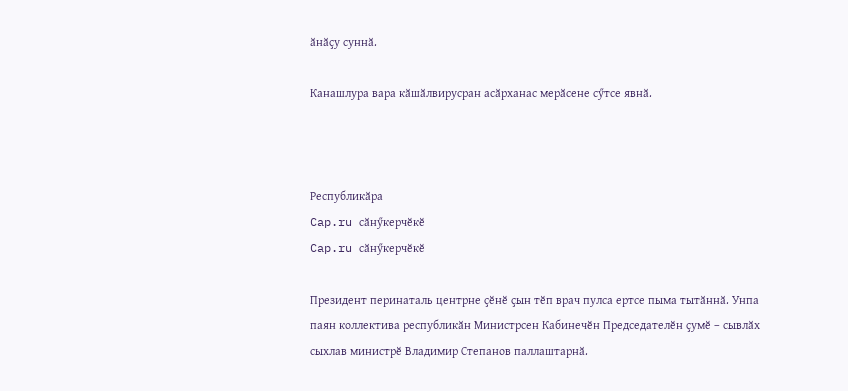ӑнӑҫу суннӑ.

Канашлура вара кӑшӑлвирусран асӑрханас мерӑсене сӳтсе явнӑ.



Республикӑра
Cap.ru сӑнӳкерчӗкӗ
Cap.ru сӑнӳкерчӗкӗ

Президент перинаталь центрне ҫӗнӗ ҫын тӗп врач пулса ертсе пыма тытӑннӑ. Унпа паян коллектива республикӑн Министрсен Кабинечӗн Председателӗн ҫумӗ – сывлӑх сыхлав министрӗ Владимир Степанов паллаштарнӑ.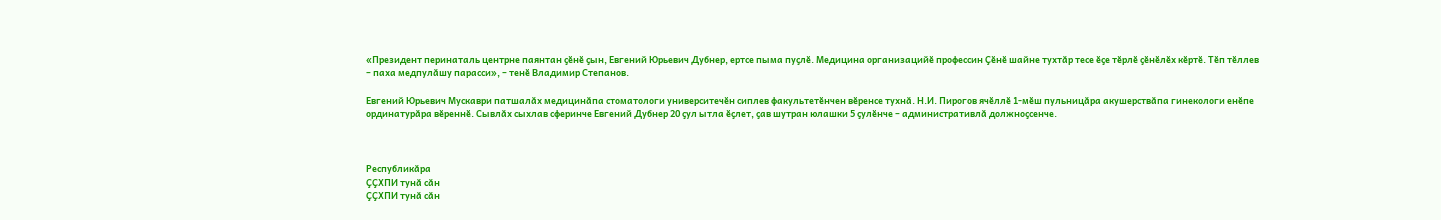«Президент перинаталь центрне паянтан ҫӗнӗ ҫын, Евгений Юрьевич Дубнер, ертсе пыма пуҫлӗ. Медицина организацийӗ профессин Ҫӗнӗ шайне тухтӑр тесе ӗҫе тӗрлӗ ҫӗнӗлӗх кӗртӗ. Тӗп тӗллев – паха медпулӑшу парасси», – тенӗ Владимир Степанов.

Евгений Юрьевич Мускаври патшалӑх медицинӑпа стоматологи университечӗн сиплев факультетӗнчен вӗренсе тухнӑ. Н.И. Пирогов ячӗллӗ 1-мӗш пульницӑра акушерствӑпа гинекологи енӗпе ординатурӑра вӗреннӗ. Сывлӑх сыхлав сферинче Евгений Дубнер 20 ҫул ытла ӗҫлет, ҫав шутран юлашки 5 ҫулӗнче – административлӑ должноҫсенче.



Республикӑра
ҪҪХПИ тунӑ сӑн
ҪҪХПИ тунӑ сӑн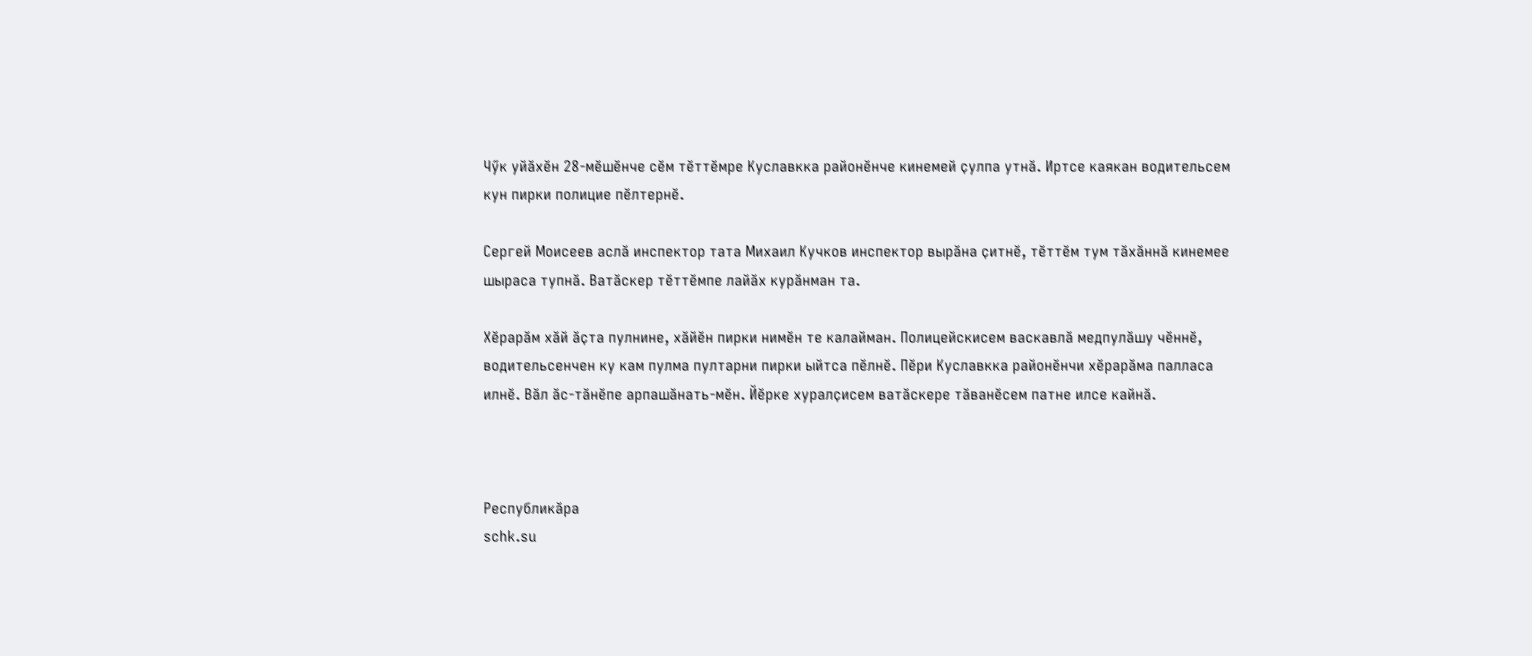Чӳк уйӑхӗн 28-мӗшӗнче сӗм тӗттӗмре Куславкка районӗнче кинемей ҫулпа утнӑ. Иртсе каякан водительсем кун пирки полицие пӗлтернӗ.

Сергей Моисеев аслӑ инспектор тата Михаил Кучков инспектор вырӑна ҫитнӗ, тӗттӗм тум тӑхӑннӑ кинемее шыраса тупнӑ. Ватӑскер тӗттӗмпе лайӑх курӑнман та.

Хӗрарӑм хӑй ӑҫта пулнине, хӑйӗн пирки нимӗн те калайман. Полицейскисем васкавлӑ медпулӑшу чӗннӗ, водительсенчен ку кам пулма пултарни пирки ыйтса пӗлнӗ. Пӗри Куславкка районӗнчи хӗрарӑма палласа илнӗ. Вӑл ӑс-тӑнӗпе арпашӑнать-мӗн. Йӗрке хуралҫисем ватӑскере тӑванӗсем патне илсе кайнӑ.



Республикӑра
schk.su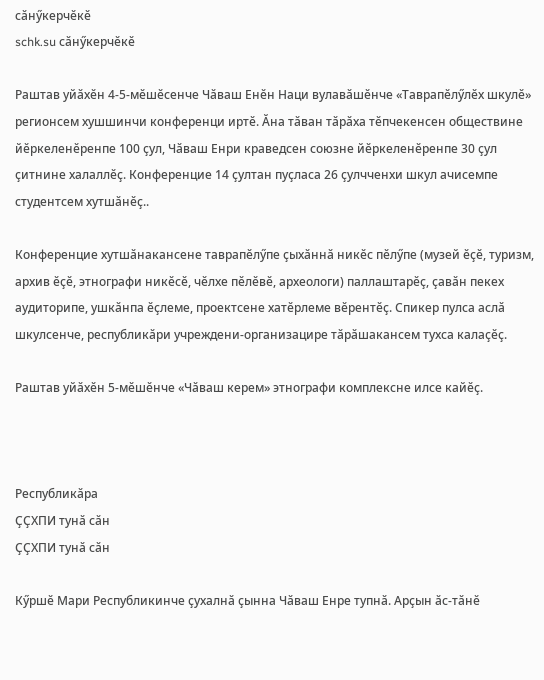сӑнӳкерчӗкӗ
schk.su сӑнӳкерчӗкӗ

Раштав уйӑхӗн 4-5-мӗшӗсенче Чӑваш Енӗн Наци вулавӑшӗнче «Таврапӗлӳлӗх шкулӗ» регионсем хушшинчи конференци иртӗ. Ӑна тӑван тӑрӑха тӗпчекенсен обществине йӗркеленӗренпе 100 ҫул, Чӑваш Енри краведсен союзне йӗркеленӗренпе 30 ҫул ҫитнине халаллӗҫ. Конференцие 14 ҫултан пуҫласа 26 ҫулчченхи шкул ачисемпе студентсем хутшӑнӗҫ..

Конференцие хутшӑнакансене таврапӗлӳпе ҫыхӑннӑ никӗс пӗлӳпе (музей ӗҫӗ, туризм, архив ӗҫӗ, этнографи никӗсӗ, чӗлхе пӗлӗвӗ, археологи) паллаштарӗҫ, ҫавӑн пекех аудиторипе, ушкӑнпа ӗҫлеме, проектсене хатӗрлеме вӗрентӗҫ. Спикер пулса аслӑ шкулсенче, республикӑри учреждени-организацире тӑрӑшакансем тухса калаҫӗҫ.

Раштав уйӑхӗн 5-мӗшӗнче «Чӑваш керем» этнографи комплексне илсе кайӗҫ.



Республикӑра
ҪҪХПИ тунӑ сӑн
ҪҪХПИ тунӑ сӑн

Кӳршӗ Мари Республикинче ҫухалнӑ ҫынна Чӑваш Енре тупнӑ. Арҫын ӑс-тӑнӗ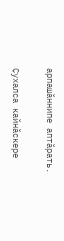арпашӑннипе аптӑрать.

Ҫухалса кайнӑскере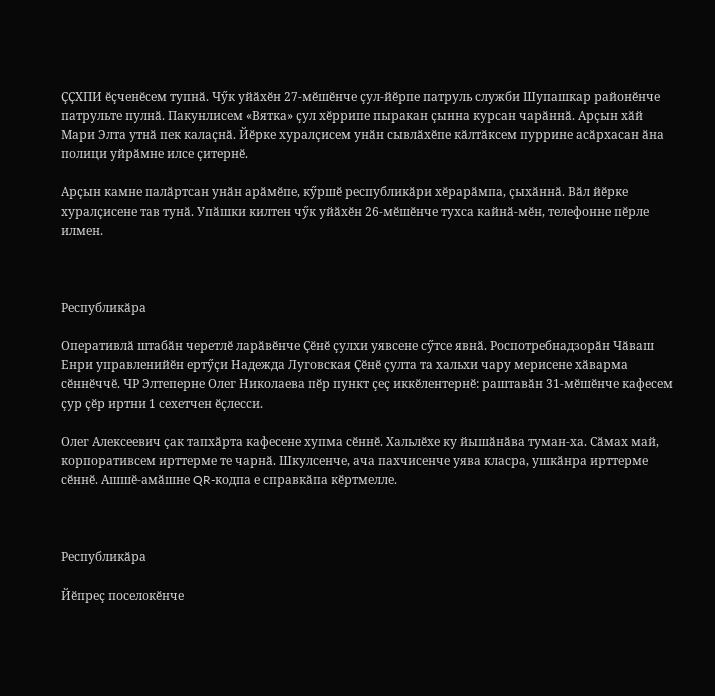ҪҪХПИ ӗҫченӗсем тупнӑ. Чӳк уйӑхӗн 27-мӗшӗнче ҫул-йӗрпе патруль служби Шупашкар районӗнче патрульте пулнӑ. Пакунлисем «Вятка» ҫул хӗррипе пыракан ҫынна курсан чарӑннӑ. Арҫын хӑй Мари Элта утнӑ пек калаҫнӑ. Йӗрке хуралҫисем унӑн сывлӑхӗпе кӑлтӑксем пуррине асӑрхасан ӑна полици уйрӑмне илсе ҫитернӗ.

Арҫын камне палӑртсан унӑн арӑмӗпе, кӳршӗ республикӑри хӗрарӑмпа, ҫыхӑннӑ. Вӑл йӗрке хуралҫисене тав тунӑ. Упӑшки килтен чӳк уйӑхӗн 26-мӗшӗнче тухса кайнӑ-мӗн, телефонне пӗрле илмен.



Республикӑра

Оперативлӑ штабӑн черетлӗ ларӑвӗнче Ҫӗнӗ ҫулхи уявсене сӳтсе явнӑ. Роспотребнадзорӑн Чӑваш Енри управленийӗн ертӳҫи Надежда Луговская Ҫӗнӗ ҫулта та хальхи чару мерисене хӑварма сӗннӗччӗ. ЧР Элтеперне Олег Николаева пӗр пункт ҫеҫ иккӗлентернӗ: раштавӑн 31-мӗшӗнче кафесем ҫур ҫӗр иртни 1 сехетчен ӗҫлесси.

Олег Алексеевич ҫак тапхӑрта кафесене хупма сӗннӗ. Хальлӗхе ку йышӑнӑва туман-ха. Сӑмах май, корпоративсем ирттерме те чарнӑ. Шкулсенче, ача пахчисенче уява класра, ушкӑнра ирттерме сӗннӗ. Ашшӗ-амӑшне QR-кодпа е справкӑпа кӗртмелле.



Республикӑра

Йӗпреҫ поселокӗнче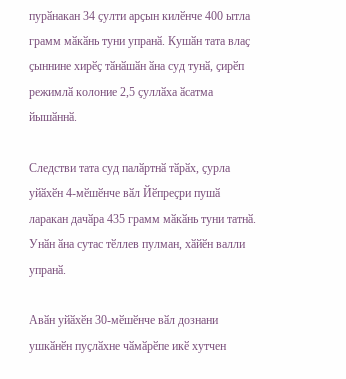пурӑнакан 34 ҫулти арҫын килӗнче 400 ытла грамм мӑкӑнь туни упранӑ. Кушӑн тата влаҫ ҫыннине хирӗҫ тӑнӑшӑн ӑна суд тунӑ, ҫирӗп режимлӑ колоние 2,5 ҫуллӑха ӑсатма йышӑннӑ.

Следстви тата суд палӑртнӑ тӑрӑх, ҫурла уйӑхӗн 4-мӗшӗнче вӑл Йӗпреҫри пушӑ ларакан дачӑра 435 грамм мӑкӑнь туни татнӑ. Унӑн ӑна сутас тӗллев пулман, хӑйӗн валли упранӑ.

Авӑн уйӑхӗн 30-мӗшӗнче вӑл дознани ушкӑнӗн пуҫлӑхне чӑмӑрӗпе икӗ хутчен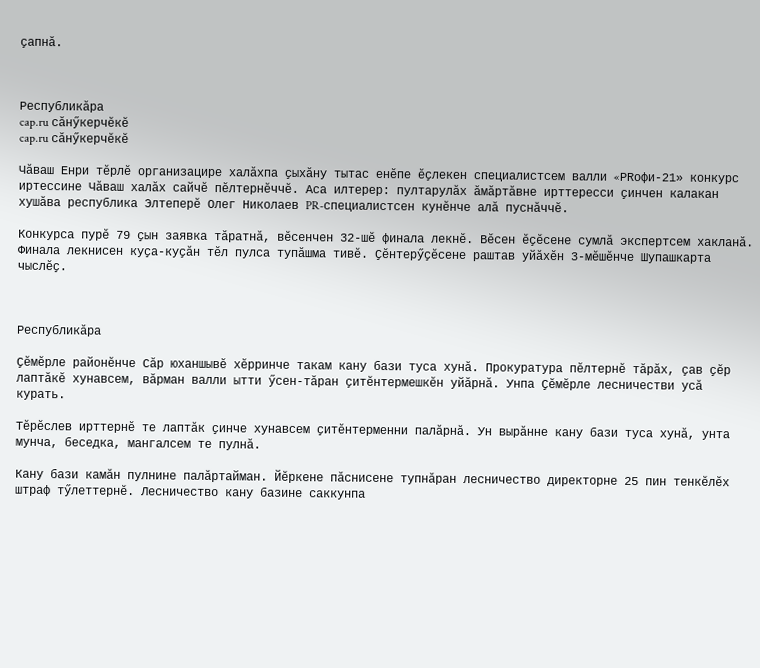ҫапнӑ.



Республикӑра
cap.ru сӑнӳкерчӗкӗ
cap.ru сӑнӳкерчӗкӗ

Чӑваш Енри тӗрлӗ организацире халӑхпа ҫыхӑну тытас енӗпе ӗҫлекен специалистсем валли «PRофи-21» конкурс иртессине Чӑваш халӑх сайчӗ пӗлтернӗччӗ. Аса илтерер: пултарулӑх ӑмӑртӑвне ирттересси ҫинчен калакан хушӑва республика Элтеперӗ Олег Николаев PR-специалистсен кунӗнче алӑ пуснӑччӗ.

Конкурса пурӗ 79 ҫын заявка тӑратнӑ, вӗсенчен 32-шӗ финала лекнӗ. Вӗсен ӗҫӗсене сумлӑ экспертсем хакланӑ. Финала лекнисен куҫа-куҫӑн тӗл пулса тупӑшма тивӗ. Ҫӗнтерӳҫӗсене раштав уйӑхӗн 3-мӗшӗнче Шупашкарта чыслӗҫ.



Республикӑра

Ҫӗмӗрле районӗнче Сӑр юханшывӗ хӗрринче такам кану бази туса хунӑ. Прокуратура пӗлтернӗ тӑрӑх, ҫав ҫӗр лаптӑкӗ хунавсем, вӑрман валли ытти ӳсен-тӑран ҫитӗнтермешкӗн уйӑрнӑ. Унпа Ҫӗмӗрле лесничестви усӑ курать.

Тӗрӗслев ирттернӗ те лаптӑк ҫинче хунавсем ҫитӗнтерменни палӑрнӑ. Ун вырӑнне кану бази туса хунӑ, унта мунча, беседка, мангалсем те пулнӑ.

Кану бази камӑн пулнине палӑртайман. Йӗркене пӑснисене тупнӑран лесничество директорне 25 пин тенкӗлӗх штраф тӳлеттернӗ. Лесничество кану базине саккунпа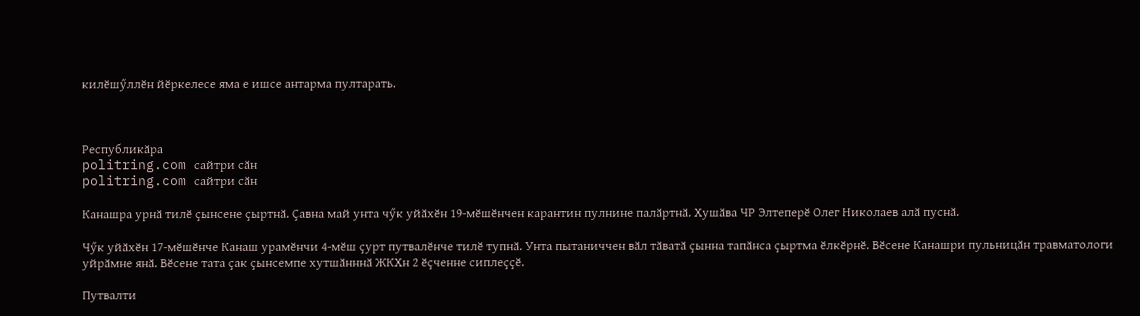килӗшӳллӗн йӗркелесе яма е ишсе антарма пултарать.



Республикӑра
politring.com сайтри сӑн
politring.com сайтри сӑн

Канашра урнӑ тилӗ ҫынсене ҫыртнӑ. Ҫавна май унта чӳк уйӑхӗн 19-мӗшӗнчен карантин пулнине палӑртнӑ. Хушӑва ЧР Элтеперӗ Олег Николаев алӑ пуснӑ.

Чӳк уйӑхӗн 17-мӗшӗнче Канаш урамӗнчи 4-мӗш ҫурт путвалӗнче тилӗ тупнӑ. Унта пытаниччен вӑл тӑватӑ ҫынна тапӑнса ҫыртма ӗлкӗрнӗ. Вӗсене Канашри пульницӑн травматологи уйрӑмне янӑ. Вӗсене тата ҫак ҫынсемпе хутшӑнннӑ ЖКХн 2 ӗҫченне сиплеҫҫӗ.

Путвалти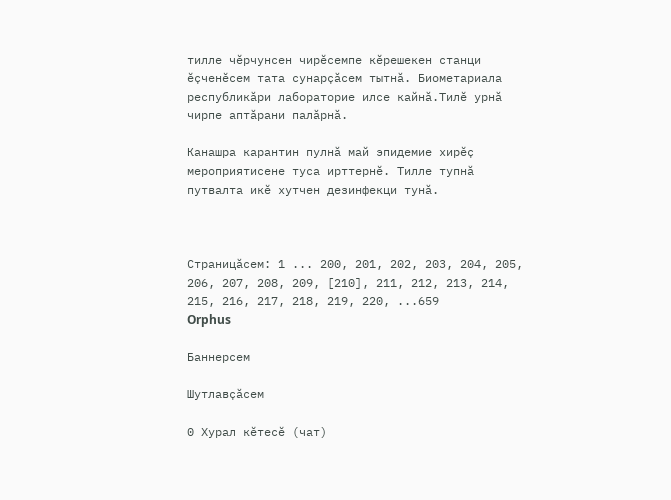тилле чӗрчунсен чирӗсемпе кӗрешекен станци ӗҫченӗсем тата сунарҫӑсем тытнӑ. Биометариала республикӑри лабораторие илсе кайнӑ.Тилӗ урнӑ чирпе аптӑрани палӑрнӑ.

Канашра карантин пулнӑ май эпидемие хирӗҫ мероприятисене туса ирттернӗ. Тилле тупнӑ путвалта икӗ хутчен дезинфекци тунӑ.



Страницӑсем: 1 ... 200, 201, 202, 203, 204, 205, 206, 207, 208, 209, [210], 211, 212, 213, 214, 215, 216, 217, 218, 219, 220, ...659
Orphus

Баннерсем

Шутлавҫӑсем

0 Хурал кӗтесӗ (чат)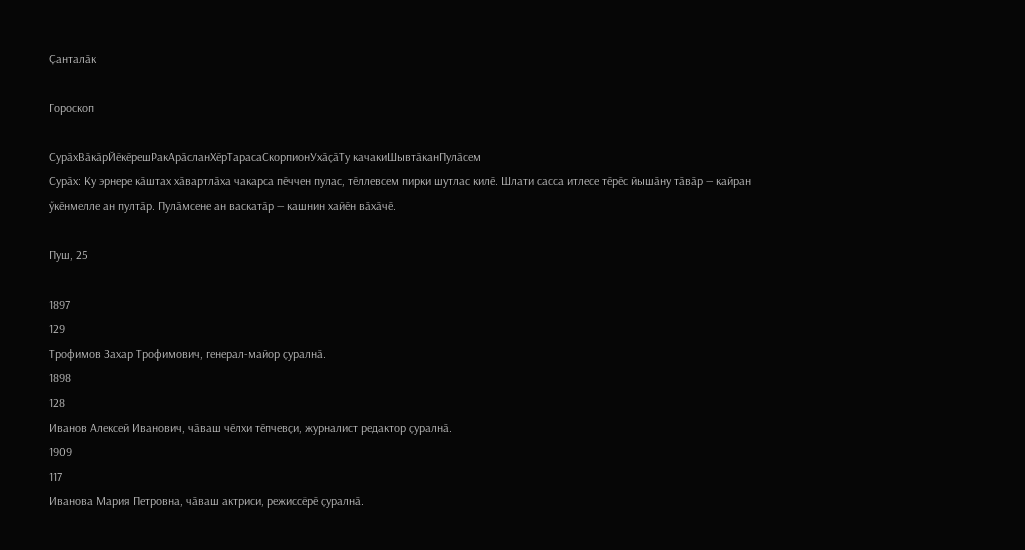Ҫанталӑк

Гороскоп

СурӑхВӑкӑрЙӗкӗрешРакАрӑсланХӗрТарасаСкорпионУхӑҫӑТу качакиШывтӑканПулӑсем
Сурӑх: Ку эрнере кӑштах хӑвартлӑха чакарса пӗччен пулас, тӗллевсем пирки шутлас килӗ. Шлати сасса итлесе тӗрӗс йышӑну тӑвӑр — кайран ӳкӗнмелле ан пултӑр. Пулӑмсене ан васкатӑр — кашнин хайӗн вӑхӑчӗ.

Пуш, 25

1897
129
Трофимов Захар Трофимович, генерал-майор ҫуралнӑ.
1898
128
Иванов Алексей Иванович, чӑваш чӗлхи тӗпчевҫи, журналист редактор ҫуралнӑ.
1909
117
Иванова Мария Петровна, чӑваш актриси, режиссёрӗ ҫуралнӑ.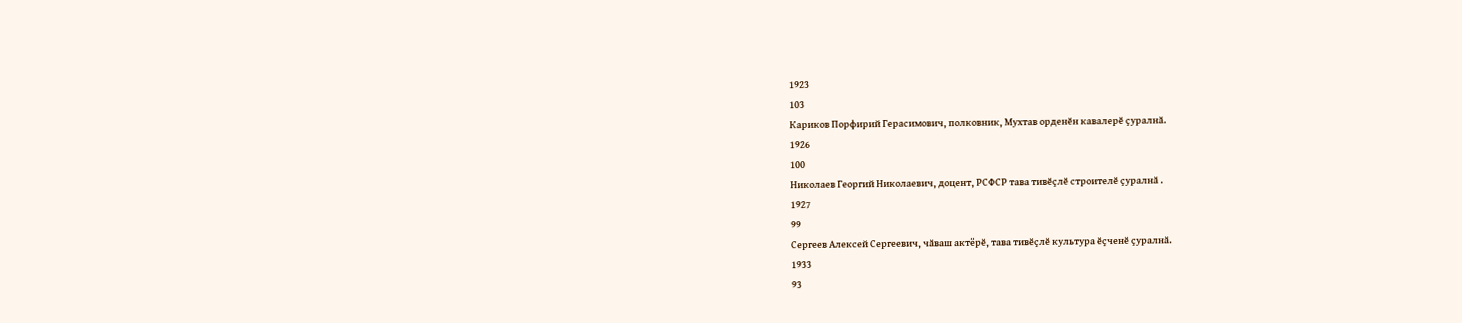1923
103
Кариков Порфирий Герасимович, полковник, Мухтав орденӗн кавалерӗ ҫуралнӑ.
1926
100
Николаев Георгий Николаевич, доцент, РСФСР тава тивӗҫлӗ строителӗ ҫуралнӑ .
1927
99
Сергеев Алексей Сергеевич, чӑваш актёрӗ, тава тивӗҫлӗ культура ӗҫченӗ ҫуралнӑ.
1933
93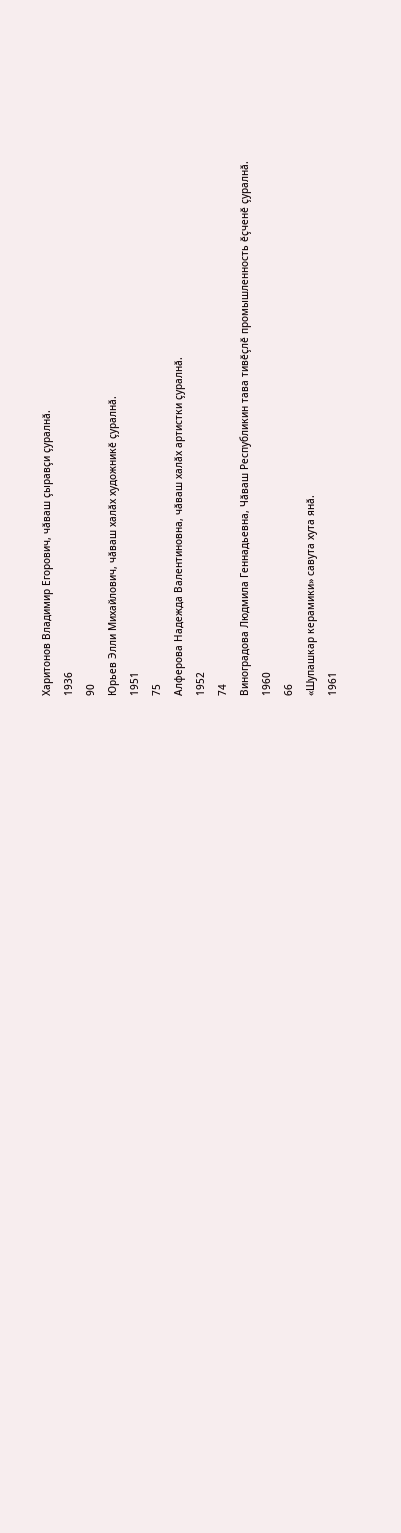Харитонов Владимир Eгорович, чӑваш ҫыравҫи ҫуралнӑ.
1936
90
Юрьев Элли Михайлович, чӑваш халӑх художникӗ ҫуралнӑ.
1951
75
Алферова Надежда Валентиновна, чӑваш халӑх артистки ҫуралнӑ.
1952
74
Виноградова Людмила Геннадьевна, Чӑваш Республикин тава тивӗҫлӗ промышленность ӗҫченӗ ҫуралнӑ.
1960
66
«Шупашкар керамики» савута хута янӑ.
1961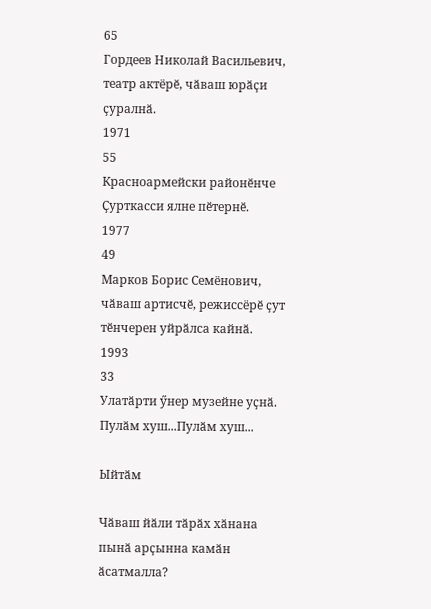65
Гордеев Николай Васильевич, театр актёрӗ, чӑваш юрӑҫи ҫуралнӑ.
1971
55
Красноармейски районӗнче Ҫурткасси ялне пӗтернӗ.
1977
49
Марков Борис Семёнович, чӑваш артисчӗ, режиссёрӗ ҫут тӗнчерен уйрӑлса кайнӑ.
1993
33
Улатӑрти ӳнер музейне уҫнӑ.
Пулӑм хуш...Пулӑм хуш...

Ыйтӑм

Чӑваш йӑли тӑрӑх хӑнана пынӑ арҫынна камӑн ӑсатмалла?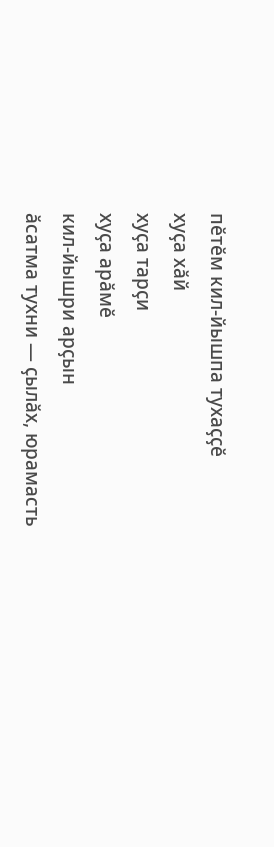пӗтӗм кил-йышпа тухаҫҫӗ
хуҫа хӑй
хуҫа тарҫи
хуҫа арӑмӗ
кил-йышри арҫын
ӑсатма тухни — ҫылӑх, юрамасть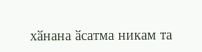хӑнана ӑсатма никам та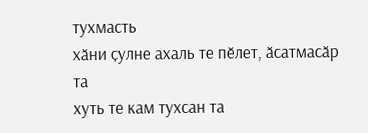тухмасть
хӑни ҫулне ахаль те пӗлет, ӑсатмасӑр та
хуть те кам тухсан та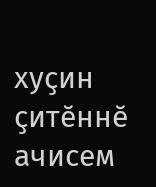хуҫин ҫитӗннӗ ачисем